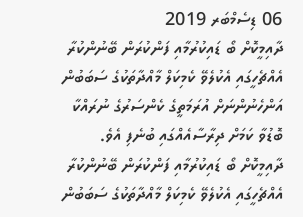06 ޑިސެމްބަރ 2019
ދާއިމީކޮށް ބޯ ޑައިކުރުމާއި ފަންކުރަން ބޭނުންކުރާ އެއްޗެހީގައި އެކުލެވޭ ކެމިކަލް މާއްދާތަކުގެ ސަބަބުން އަންހެނުންނަށް އުރަމަތީގެ ކެންސަރުގެ ނުރައްކާ ބޮޑުވާ ކަމަށް ދިރާސާއެއްގައި ބުނެފި އެވެ.
ދާއިމީކޮށް ބޯ ޑައިކުރުމާއި ފަންކުރަން ބޭނުންކުރާ އެއްޗެހީގައި އެކުލެވޭ ކެމިކަލް މާއްދާތަކުގެ ސަބަބުން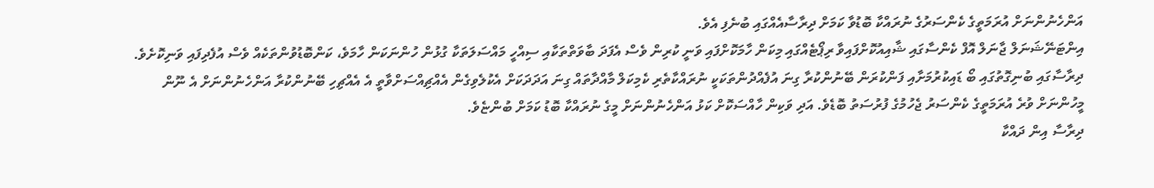އަންހެނުންނަށް އުރަމަތީގެ ކެންސަރުގެ ނުރައްކާ ބޮޑުވާ ކަމަށް ދިރާސާއެއްގައި ބުނެފި އެވެ.
އިންޓަނޭޝަނަލް ޖާނަލް އޮފް ކެންސާގައި ޝާއިއުކޮށްފައިވާ ރިޕޯޓެއްގައި މިކަން ހާމަކޮށްފައި ވަނީ ކުރިން ވެސް އެފަދަ ބާވަތްތަކާއި ސިއްހީ މައްސަލަތަކާ ގުޅުން ހުންނަކަން ހާމަވެ، ކަންބޮޑުވުންތަކެއް ވެސް އުފެދިފައި ވަނިކޮށެވެ.
ދިރާސާގައި ބުނިގޮތުގައި ބޯ ޑައިކުރުމަށާއި ފަންކުރަން ބޭނުންކުރާ ގިނަ އުފެއްދުންތަކަކީ ނުރައްކާތެރި ކެމިކަލް މާއްދާތައް ގިނަ އަދަދަކަށް އެކުލެވިގެން އެއްޗިއްސަށްވާތީ އެ އެއްޗިހި ބޭނުންކުރާ އަންހެނުންނަށް އެ ނޫން މީހުންނަށް ވުރެ އުރަމަތީގެ ކެންސަރު ޖެހުމުގެ ފުރުސަތު ބޮޑެވެ. އަދި ވަކިން ހާއްސަކޮށް ކަޅު އަންހެނުންނަށް މީގެ ނުރައްކާ ބޮޑު ކަމަށް ބުންޏެވެ.
ދިރާސާ އިން ދައްކާ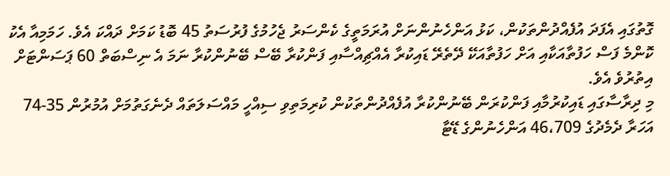ގޮތުގައި އެފަދަ އުފެއްދުންތަކުން، ކަޅު އަންހެނުންނަށް އުރަމަތީގެ ކެންސަރު ޖެހުމުގެ ފުރުސަތު 45 ބޮޑު ކަމަށް ދައްކަ އެވެ. ހަމަމިއާ އެކު ކޮންމެ ފަސް ހަފުތާއަކާއި އަށް ހަފުތާއަކޭ ދޭތެރޭ ޑައިކުރާ އެއްޗިއްސާއި ފަންކުރާ ބޭސް ބޭނުންކުރާ ނަމަ އެ ނިސްބަތް 60 ޕަސަންޓަށް އިތުރުވެ އެވެ.
މި ދިރާސާގައި ޑައިކުރުމާއި ފަންކުރަން ބޭނުންކުރާ އުފެއްދުންތަކުން ކުރިމަތިވި ސިއްހީ މައްސަލަތައް ދެނެގަތުމަށް އުމުރުން 35-74 އަހަރާ ދެމެދުގެ 46،709 އަންހެނުންގެ ޑޭޓާ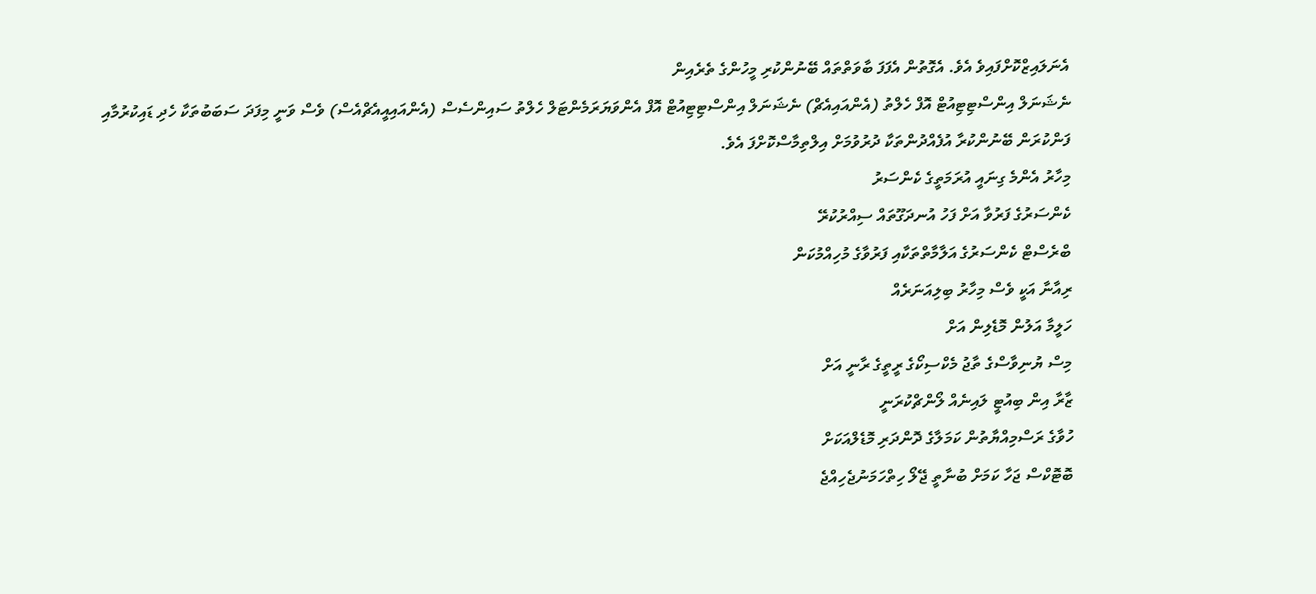އެނަލައިޒްކޮށްފައިވެ އެވެ. އެގޮތުން އެފަފަ ބާވަތްތައް ބޭނުންކުރި މީހުންގެ ތެރެއިން
ނެޝަނަލް އިންސްޓިޓިއުޓް އޮފް ހެލްތު (އެންއައިއެޗް) ނެޝަނަލް އިންސްޓިޓިއުޓް އޮފް އެންވަޔަރަމެންޓަލް ހެލްތު ސައިންސެސް (އެންއައިއީއެޗްއެސް) ވެސް ވަނީ މިފަދަ ސަބަބުތަކާ ހެދި ޑައިކުރުމާއި ފަންކުރަން ބޭނުންކުރާ އުފެއްދުންތަކާ ދުރުވުމަށް އިލްތިމާސްކޮށްފަ އެވެ.
މިހާރު އެންމެ ގިނައީ އުރަމަތީގެ ކެންސަރު
ކެންސަރުގެ ފަރުވާ އަށް ފަހު އުނދަގޫތައް ސިއްރުކުރޭ
ބްރެސްޓް ކެންސަރުގެ އަލާމާތްތަކާއި ފަރުވާގެ މުހިއްމުކަން
ރިއާނާ އަކީ ވެސް މިހާރު ބިލިއަނަރެއް
ހަލީމާ އަލުން މޮޑެލިން އަށް
މިސް ޔުނިވާސްގެ ތާޖު މެކްސިކޯގެ ރީތީގެ ރާނީ އަށް
ޒާރާ އިން ބިއުޓީ ލައިނެއް ލޯންޗްކުރަނީ
ހުވާގެ ރަސްމިއްޔާތުން ކަމަލާގެ ދޮންދަރި މޮޑެލްއަކަށް
ބޮޓޮކްސް ޖަހާ ކަމަށް ބުނާތީ ޖޭލޯ ހިތްހަމަނުޖެހިއްޖެ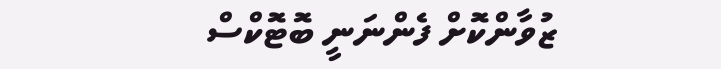ޒުވާންކޮށް ފެންނަނީ ބޮޓޮކްސް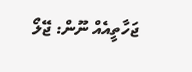ޖަހާތީއެއް ނޫން: ޖޭލޯ